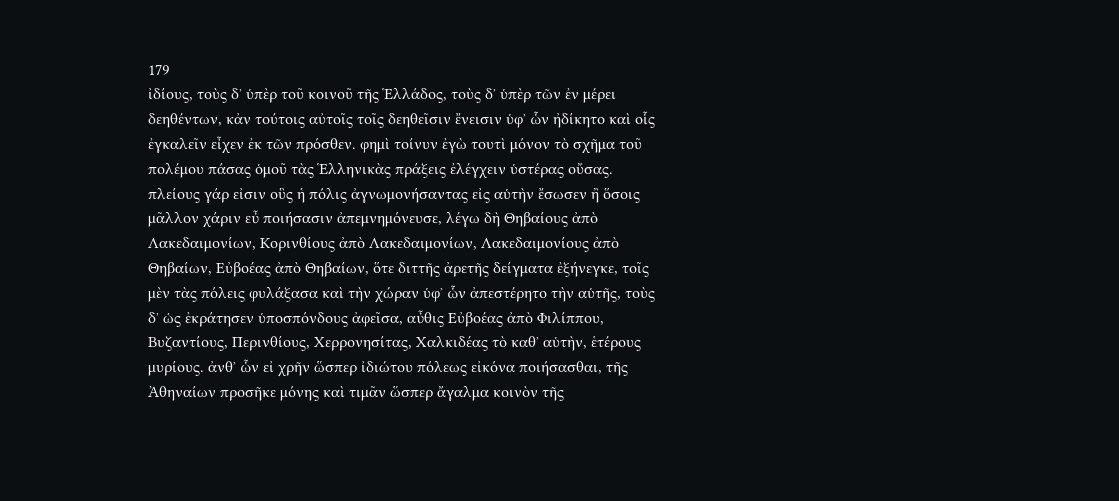179
ἰδίους, τοὺς δʼ ὑπὲρ τοῦ κοινοῦ τῆς Ἑλλάδος, τοὺς δʼ ὑπὲρ τῶν ἐν μέρει δεηθέντων, κἀν τούτοις αὐτοῖς τοῖς δεηθεῖσιν ἔνεισιν ὑφʼ ὧν ἠδίκητο καὶ οἷς ἐγκαλεῖν εἶχεν ἐκ τῶν πρόσθεν. φημὶ τοίνυν ἐγὼ τουτὶ μόνον τὸ σχῆμα τοῦ πολέμου πάσας ὁμοῦ τὰς Ἑλληνικὰς πράξεις ἐλέγχειν ὑστέρας οὔσας. πλείους γάρ εἰσιν οὓς ἡ πόλις ἀγνωμονήσαντας εἰς αὑτὴν ἔσωσεν ἢ ὅσοις μᾶλλον χάριν εὖ ποιήσασιν ἀπεμνημόνευσε, λέγω δὴ Θηβαίους ἀπὸ Λακεδαιμονίων, Κορινθίους ἀπὸ Λακεδαιμονίων, Λακεδαιμονίους ἀπὸ Θηβαίων, Εὐβοέας ἀπὸ Θηβαίων, ὅτε διττῆς ἀρετῆς δείγματα ἐξήνεγκε, τοῖς μὲν τὰς πόλεις φυλάξασα καὶ τὴν χώραν ὑφʼ ὧν ἀπεστέρητο τὴν αὑτῆς, τοὺς δʼ ὡς ἐκράτησεν ὑποσπόνδους ἀφεῖσα, αὖθις Εὐβοέας ἀπὸ Φιλίππου, Βυζαντίους, Περινθίους, Χερρονησίτας, Χαλκιδέας τὸ καθʼ αὑτὴν, ἑτέρους μυρίους. ἀνθʼ ὧν εἰ χρῆν ὥσπερ ἰδιώτου πόλεως εἰκόνα ποιήσασθαι, τῆς Ἀθηναίων προσῆκε μόνης καὶ τιμᾶν ὥσπερ ἄγαλμα κοινὸν τῆς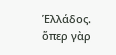Ἑλλάδος. ὅπερ γὰρ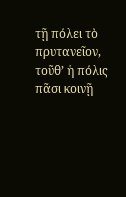τῇ πόλει τὸ πρυτανεῖον, τοῦθʼ ἡ πόλις πᾶσι κοινῇ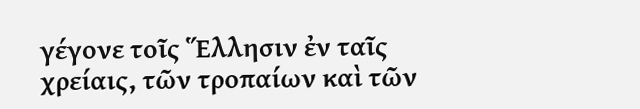γέγονε τοῖς Ἕλλησιν ἐν ταῖς χρείαις, τῶν τροπαίων καὶ τῶν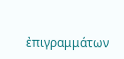ἐπιγραμμάτων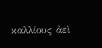καλλίους ἀεὶ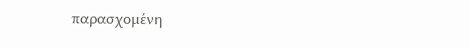παρασχομένη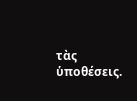τὰς ὑποθέσεις.